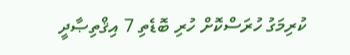ކުރިމަގު ހުރަސްކޮށް ހުރި ބޮޑެތި 7 އިޤްތިޞާދީ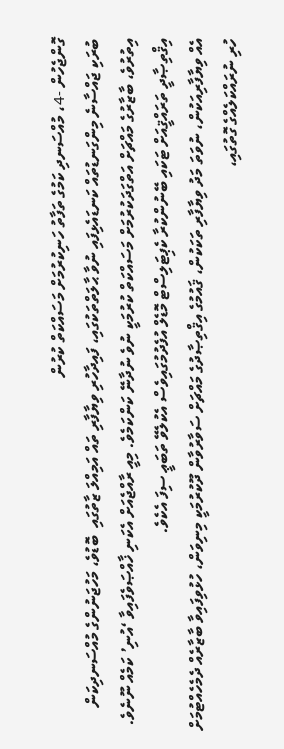ގޮންޖެހުން -4، މުއްސަނދި ކަމުގެ ތަފާތު ހަނިކުރުމަށް މަސައްކަތް ކުރުން
ބުރަކި ޖައްސާނެ މިންގަނޑުތައް ކަނޑައެޅިފައި ނުވާ ޙާލަތްތަކުގައި، ފައިދާހުރި ވިޔާފާރި ތައް އަމިއްލަ ޒާތުގައި  ބޮޑުވެ، މަހުޖަނުންގެ މުއްސަނދިކަން އިތުރުވެ، ބާޒާރުގެ މައްޗަށް އަތްގަދަކުރުމަށް މަސައްކަތް ކުރުމަކީ ނުވެ ނުދާނޭ ކަންކަމެވެ. މިއީ ރާއްޖެއަށް އެކަނި ޚާއްޞަވެފައިވާ ‘އުނި’ ކަމެއް ނޫނެވެ. އިޤްތިޞާދީ ތަރައްޤީއަށް ޓަކައި ބޭނުންކުރާ ކެޕިޓަލިސްޓް މޮޑެލް އުފެދުމުގައިވެސް އެކުލެވޭ ތަބަޢީ ސިފަ އެކެވެ.
އެއް ވިޔާފާރިއަކުން، ނުވަތަ މަދު ވިޔާފާރި ތަކަކުން، ޤައުމުގެ އިޤްތިޞާދުގެ މައްޗަށް ސަވާރުވާން ދޫކުރުމަކީ މިނިވަން، ހުޅުވިފައިވާ ބާޒާރެއް ދެމެހެއްޓުމަށް ހުރި ނުރައްކަލެއްގެ ގޮތުގައި،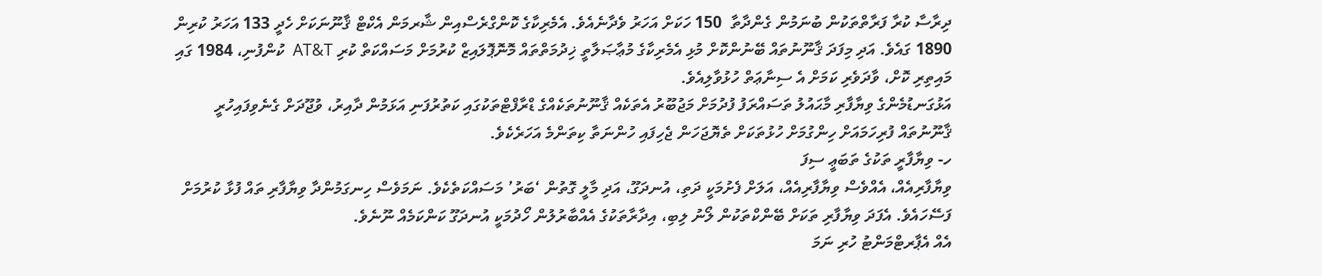ދިރާސާ ކުރާ ފަރާތްތަކުން ބުނަމުން ގެންދާތާ  150 ހަކަށް އަހަރު ވެދާނެއެވެ. އެމެރިކާގެ ކޮންގްރެސްއިން ޝާރމަން އެކްޓް ޤާނޫނަކަށް ހެދީ 133 އަހަރު ކުރިން 1890 ގައެވެ. އަދި މިފަދަ ޤާނޫނުތައް ބޭނުންކޮށް މުޅި އެމެރިކާގެ މުޢާޞަލާތީ ޚިދުމަތްތައް މޮނޮޕޮލައިޒް ކުރުމަށް މަސައްކަތް ކުރި AT&T  ކުންފުނި، 1984 ގައި މައިތިރި ކޮށް، ވާދަވެރި ކަމަށް އެ ސިނާޢަތް ހުޅުވާލިއެވެ.
އަޅުގަނޑުމެންގެ ވިޔާފާރި މާޙައުލު ތަސައްރަފު ފުދުމަށް މަޖުބޫރު އެތަކެއް ޤާނޫނުތަކެއްގެ ޑްރާފްޓްތަކުގައި ކަތުރުފަނި އަޅަމުން ދާއިރު، ވުޖޫދަށް ގެނެވިފައިހުރީ ޤާނޫނުތައް ފުރިހަމައަށް ހިންގުމަށް ހުޅުތަކަށް ތެޔޮޖަހަން ޖެހިފައި ހުންނަތާ ކިތަންމެ އަހަރެކެވެ.
ހ- ވިޔާފާރީ ތަކުގެ ތަބަޢީ ސިފަ
ވިޔާފާރިއެއް، އެއްވެސް ވިޔާފާރިއެއް، އަލަށް ފެށުމަކީ ދަތި، އުނދަގޫ، އަދި މާލީ ގޮތުން ‘ބަރު’ މަސައްކަތެކެވެ. ނަމަވެސް ހިނގަމުންދާ ވިޔާފާރި ތައް ފުޅާ ކުރުމަށް ފަސޭހައެވެ. އެފަދަ ވިޔާފާރި ތަކަށް ބޭންކްތަކުން ލޯނު ލިބި، އިދާރާތަކުގެ އެއްބާރުލުން ހޯދުމަކީ އުނދަގޫ ކަންކަމެއް ނޫނެވެ.
އެއް އެޕާރޓްމަންޓު ހުރި ނަމަ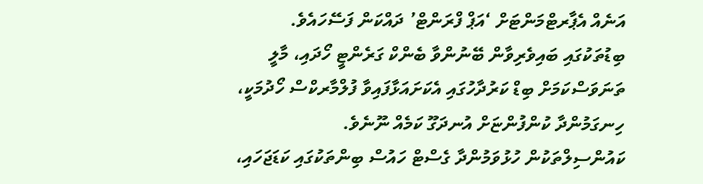އަނެއް އެޕާރޓްމަންޓަށް ‘އަޕް ފްރަންޓް’ ދައްކަން ފަސޭހައެވެ. ބިޑުތަކުގައި ބައިވެރިވާން ބޭނުންވާ ބެންކް ގަރެންޓީ ހޯދައި، މާލީ ތަނަވަސްކަމަށް ބިޑް ކަރުދާހުގައި އެކަށައަޅާފައިވާ ފުލްމާރކްސް ހޯދުމަކީ، ހިނގަމުންދާ ކުންފުންޏަށް އުނދަގޫ ކަމެއް ނޫނެވެ.
ކައުންސިލްތަކުން ހުޅުވަމުންދާ ގެސްޓް ހައުސް ބިންތަކުގައި ކަޑަޖަހައި،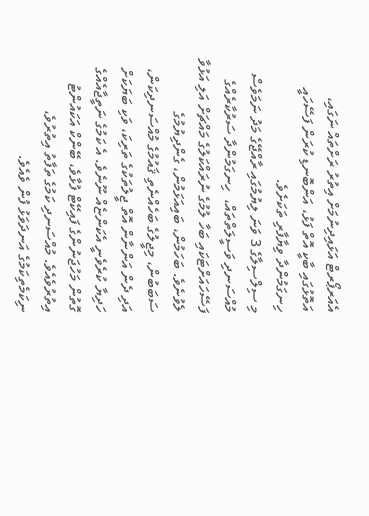އެއަރޕޯރޓް އަޅައިދިނުމަށް އިތުރު ރަށްތައް ނަގައި، އަތޮޅުގައި ބާކީ އޮތް ފަޅު، އަންބޮނޑި ކުރަން ފަސޭހައީ ހިނގަމުންދާ ވިޔާފާރި ތަކަށެވެ.
މި ސިލްސިލާގެ 3 ވަނަ ލިޔުމުގައި ރާއްޖޭގެ މަދު ނަމަވެސް މުއްސަނދި ވަސީލަތްތައް،  ހިނގަމުންދާ ސަރުކާރެއްގެ ފަސޭހައަށްޓަކައި ބަހާ ލުމުގެ ނުރައްކަލުގެ މައްޗަށް އަލި އަޅުވާ ލެވުނެވެ. ބަހަމުން، ބައިއަޅަމުން، ގެންދިޔުމުގެ ސަބަބުން، މިޖީލުގެ ބަހެއްނެތި ޤައުމުގެ މުއްސަނދިކަން، އަދި ދެން އަންނާން އޮތް ޖީލުތަކުގެ ތަރިކަ، ވަކި ބަޔަކަށް ހަދިޔާ ކުރެވެނީ އެކަންޏެއް ނޫނެވެ. އެ ކަމުގެ ނަތީޖާއެއްގެ ގޮތުން މަހުޖަނުންގެ ފައިކޭޓް ފުޅާވެ، ބޭންކް އަކައުންޓު އިތުރުވެއެވެ. މުއްސަނދި ކަމުގެ ތަފާތު އިތުރުވެ، ނިކަމެތިކަމުގެ އަނދަވަޅު ފުން ވެއެވެ.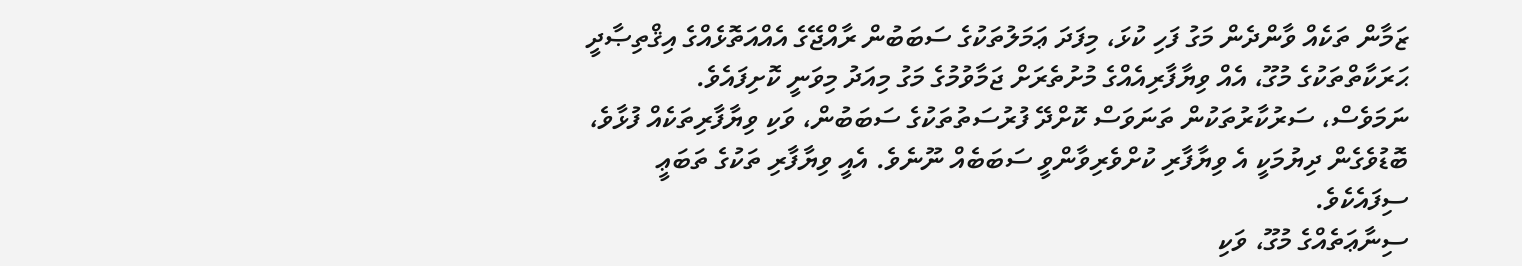ޒަމާން ތަކެއް ވާންދެން މަގު ފަހި ކުޅަ، މިފަދަ ޢަމަލުތަކުގެ ސަބަބުން ރާއްޖޭގެ އެއްއަތޮޅެއްގެ އިޤްތިޞާދީ ޙަރަކާތްތަކުގެ މުގޫ، އެއް ވިޔާފާރިއެއްގެ މުށުތެރަށް ޖަމާވުމުގެ މަގު މިއަދު މިވަނީ ކޮށިފައެވެ.
ނަމަވެސް، ސަރުކާރުތަކުން ތަނަވަސް ކޮށްދޭ ފުރުސަތުތަކުގެ ސަބަބުން، ވަކި ވިޔާފާރިތަކެއް ފުޅާވެ، ބޮޑުވެގެން ދިޔުމަކީ އެ ވިޔާފާރި ކުށްވެރިވާންވީ ސަބަބެއް ނޫނެވެ. އެއީ ވިޔާފާރި ތަކުގެ ތަބަޢީ ސިފައެކެވެ.
ސިނާޢަތެއްގެ މުގޫ، ވަކި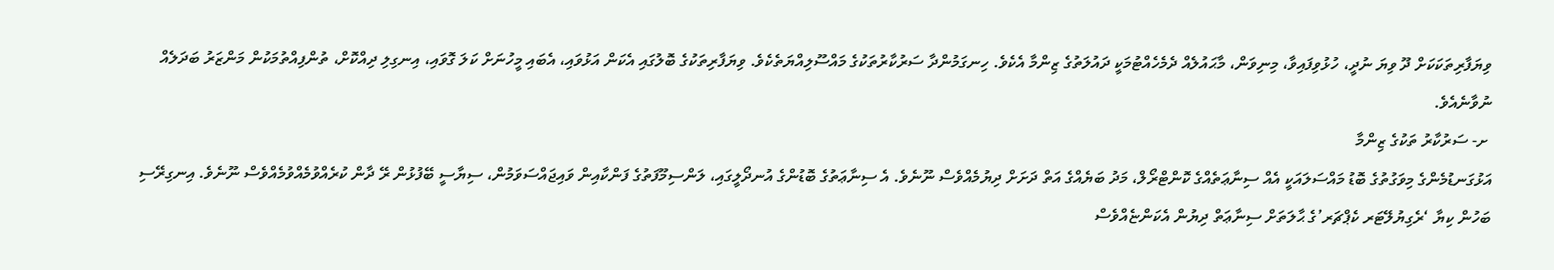ވިޔަފާރިތަކަކަށް ދޫ ވިޔަ ނުދީ، ހުޅުވިފައިވާ، މިނިވަން، މާޙައުލެއް ދެމެހެއްޓުމަކީ ދައުލަތުގެ ޒިންމާ އެކެވެ. ހިނގަމުންދާ ސަރުކާރުތަކުގެ މައްސޫލިއްޔަތެކެވެ. ވިޔަފާރިތަކުގެ ބޮލުގައި އެކަން އަޅުވައި، އެބައި މީހުނަށް ކަލަ ގޮވައި، އިނގިލި ދިއްކޮށް، ތުންފިއްތުމަކުން މަންޒަރު ބަދަލެއް ނުވާނެއެވެ.
 ށ- ސަރުކާރު ތަކުގެ ޒިންމާ
އަޅުގަނޑުމެންގެ މިވަގުތުގެ ބޮޑު މައްސަލައަކީ އެއް ސިނާޢަތެއްގެ ކޮންޓްރޯލް، މަދު ބަޔެއްގެ އަތް ދަށަށް ދިޔުމެއްވެސް ނޫނެވެ. އެ ސިނާޢަތުގެ ބޮޑުންގެ އުނދޯލީގައި، ލަންސިމޫފަތުގެ ފަންކާއިން ވައިޖައްސަވަމުން، ސިޔާސީ ބޭފުޅުން ރޭ ދާން ކުރެއްވުމެއްވުމެއްވެސް ނޫނެވެ. އިނގިރޭސި ބަހުން ކިޔާ ‘ރެގިޔުލޭޓަރ ކެޕްޗަރ’ގެ ޙާލަތަށް ސިނާޢަތް ދިޔުން އެކަންޏެއްވެސް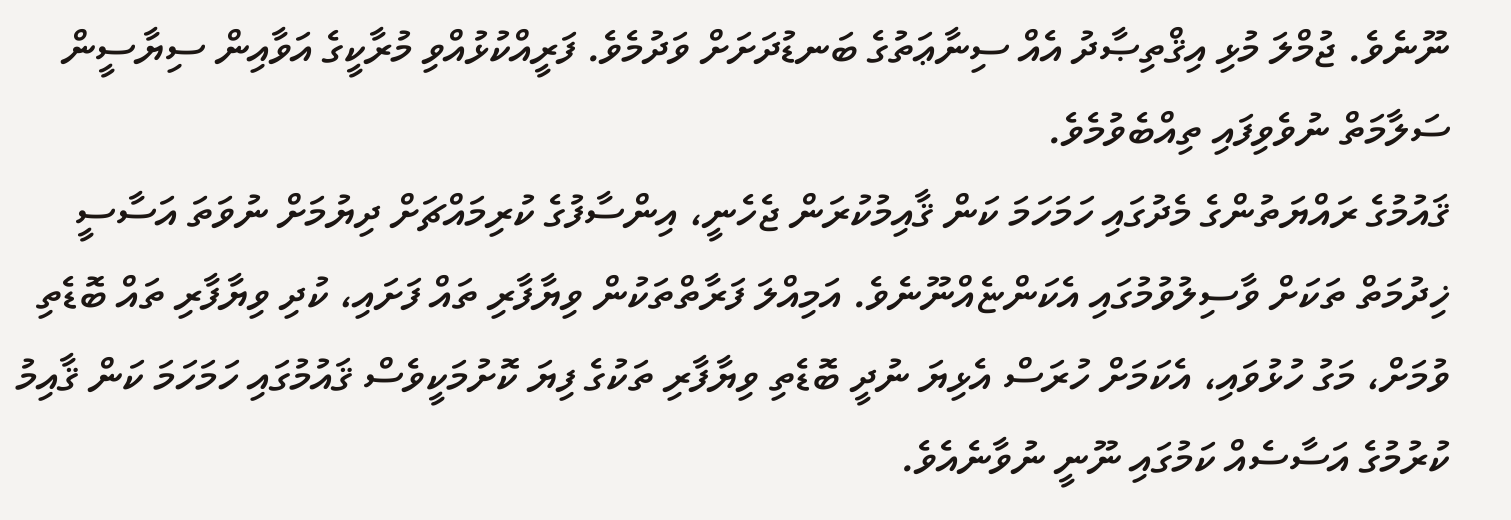ނޫނެވެ. ޖުމްލަ މުޅި އިޤްތިޞާދު އެއް ސިނާޢަތުގެ ބަނޑުދަށަށް ވަދުމެވެ. ފަރީއްކުޅުއްވި މުރާކީގެ އަވާއިން ސިޔާސީން ސަލާމަތް ނުވެވިފައި ތިއްބެވުމެވެ.
ޤައުމުގެ ރައްޔަތުންގެ މެދުގައި ހަމަހަމަ ކަން ޤާއިމުކުރަން ޖެހެނީ، އިންސާފުގެ ކުރިމައްޗަށް ދިޔުމަށް ނުވަތަ އަސާސީ ޚިދުމަތް ތަކަށް ވާސިލުވުމުގައި އެކަންޏެއްނޫނެވެ. އަމިއްލަ ފަރާތްތަކުން ވިޔާފާރި ތައް ފަށައި، ކުދި ވިޔާފާރި ތައް ބޮޑެތި ވުމަށް، މަގު ހުޅުވައި، އެކަމަށް ހުރަސް އެޅިޔަ ނުދީ ބޮޑެތި ވިޔާފާރި ތަކުގެ ފިޔަ ކޮށުމަކީވެސް ޤައުމުގައި ހަމަހަމަ ކަން ޤާއިމު ކުރުމުގެ އަސާސެއް ކަމުގައި ނޫނީ ނުވާނެއެވެ.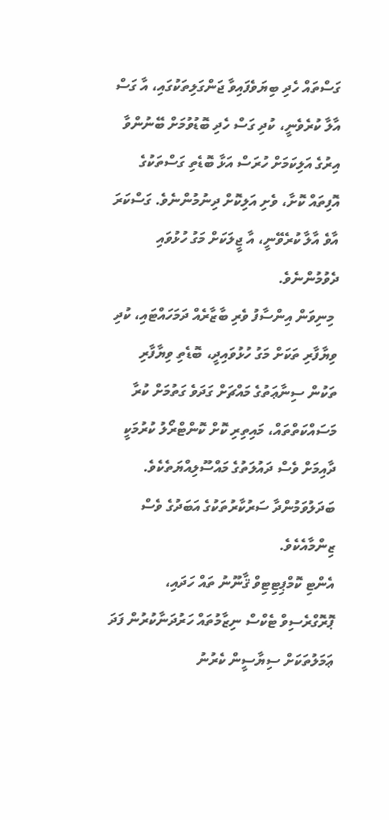ގަސްތައް ހެދި ބިޔަވެފައިވާ ޖަންގަލިތަކުގައި، އާ ގަސް އާލާ ކުރެވެނީ، ކުދި ގަސް ހެދި ބޮޑުވުމަށް ބޭނުންވާ އިރުގެ އަލިކަމަށް ހުރަސް އަޅާ ބޮޑެތި ގަސްތަކުގެ އޮފިތައް ކޮށާ، ވެށި އަލިކޮށް ދިނުމުންނެވެ. ގަސްކަރަ އާވެ އާލާ ކުރެވޭނީ، އާ ޖީލަކަށް މަގު ހުޅުވައި ދެވުމުންނެވެ.
 މިނިވަން އިންސާފު ވެރި ބާޒާރެއް ދަމަހައްޓައި، ކުދި ވިޔާފާރި ތަކަށް މަގު ހުޅުވައިދީ، ބޮޑެތި ވިޔާފާރި ތަކުން ސިނާޢަތުގެ މައްޗަށް ގަދަވެ ގަތުމަށް ކުރާ މަސައްކަތްތައް، މައިތިރި ކޮށް ކޮންޓްރޯލު ކުރުމަކީ ދާއިމަށް ވެސް ދައުލަތުގެ މައްސޫލިއްޔަތެކެވެ. ބަދަލުވަމުންދާ ސަރުކާރުތަކުގެ އަބަދުގެ ވެސް ޒިންމާއެކެވެ.
އެންޓި ކޮމްޕިޓިޓިވް ޤާނޫނު ތައް ހަދައި، ޕޮރޮގްރެސިވް ޓެކްސް ނިޒާމުތައް ހަރުދަނާކުރުން ފަދަ ޢަމަލުތަކަށް ސިޔާސީން ކެރުނު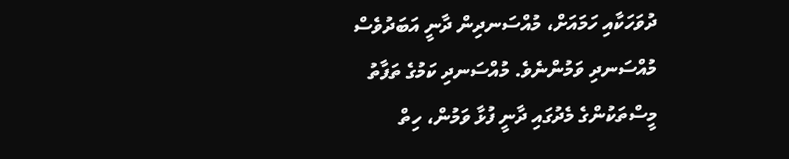ދުވަހަކާއި ހަމައަށް، މުއްސަނދިން ދާނީ އަބަދުވެސް މުއްސަނދި ވަމުންނެވެ. މުއްސަނދި ކަމުގެ ތަފާތު މީސްތަކުންގެ މެދުގައި ދާނީ ފުޅާ ވަމުން، ހިތް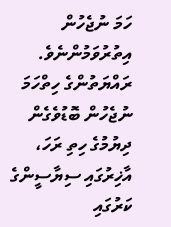ހަމަ ނުޖެހުން އިތުރުވަމުންނެވެ.
ރައްޔަތުންގެ ހިތްހަމަ ނުޖެހުން ބޮޑުވެގެން ދިޔުމުގެ ހިތި ރަހަ، އާޚިރުގައި ސިޔާސީންގެ ކަރުގައި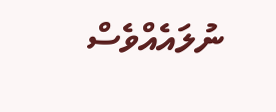ނުލައެއްވެސް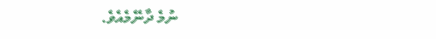ނުމެ ދާނޭމެއެވެ.